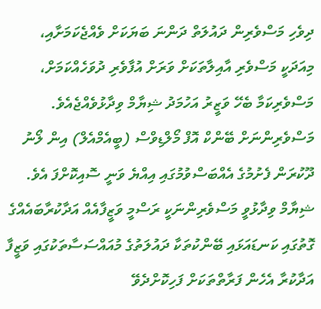ދިވެހި މަސްވެރިން ދައުލަތް ދަންނަ ބަޔަކަށް ވެއްޖެކަމަށާއި، މިއަދަކީ މަސްވެރި އާއިލާތަކަށް ވަރަށް އުފާވެރި ދުވަހެއްކަމަށް، މަސްވެރިކަމާ ބެހޭ ވަޒީރު އަހުމަދު ޝިޔާމް ވިދާޅުވެއްޖެއެވެ.
މަސްވެރިންނަށް ބޭންކް އޮފް މޯލްޑިވްސް (ބީއެމްއެލް) އިން ލޯނު ދޫކުރަން ފެށުމުގެ އެއްބަސްވުމުގައި އިއްޔެ ވަނީ ސޮއިކޮށްފަ އެވެ.
ޝިޔާމް ވިދާޅުވީ މަސްވެރިންނަކީ ރަސްމީ ވަޒީފާއެއް އަދާކުރާބައެއްގެ ގޮތުގައި ކަނޑައަޅައި ބޭންކުތަކާ ދައުލަތުގެ މުއައްސަސާތަކުގައި ވަޒީފާ އަދާކުރާ އެހެން ފަރާތްތަކަށް ފަހިކޮށްދެވޭ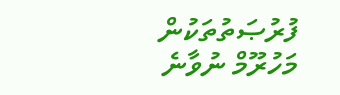ފުރުޞަތުތަކުން މަހުރޫމް ނުވާނެ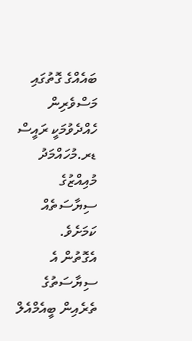ބައެއްގެ ގޮތުގައި މަސްވެރިން ހެއްދެވުމަކީ ރައީސް ޑރ.މުހައްމަދު މުއިއްޒުގެ ސިޔާސަތެއް ކަމަށެވެ.
އެގޮތުން އެ ސިޔާސަތުގެ ތެރެއިން ބީއެމްއެލް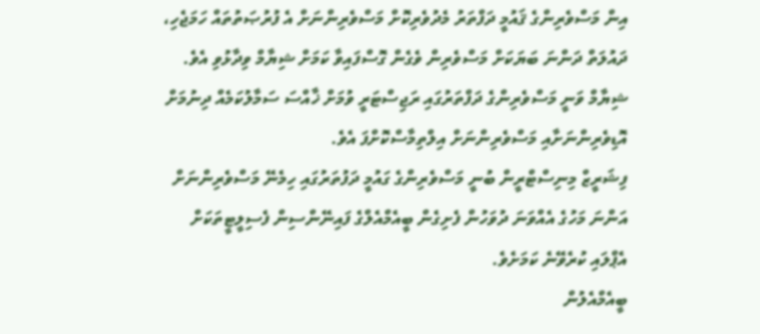އިން މަސްވެރިންގެ ޤައުމީ ދަފްތަރު މެދުވެރިކޮށް މަސްވެރިންނަށް އެ ފުރުޞަތުތައް ހަމަޖެހި، ދައުލަތް ދަންނަ ބަޔަކަށް މަސްވެރިން ވެގެން ގޮސްފައިވާ ކަމަށް ޝިޔާމް ވިދާޅުވި އެވެ.
ޝިޔާމް ވަނީ މަސްވެރިންގެ ދަފްތަރުގައި ރަޖިސްޓަރީ ވުމަށް ޚާއްސަ ސަމާލުކަމެއް ދިނުމަށް އޮޑިވެރިންނަށާއި މަސްވެރިންނަށް އިލްތިމާސްކޮށްފަ އެވެ.
ފިޝަރީޒް މިނިސްޓްރީން ބުނީ މަސްވެރިންގެ ގައުމީ ދަފުތަރުގައި ހިމެނޭ މަސްވެރިންނަށް އަންނަ މަހުގެ އެއްވަނަ ދުވަހުން ފެށިގެން ބީއެމްއެލްގެ ފައިނޭންސިން ފެސިލީޓީތަކަށް އެޕްލައި ކުރެވޭނެ ކަމަށެވެ.
ބީއެމްއެލުން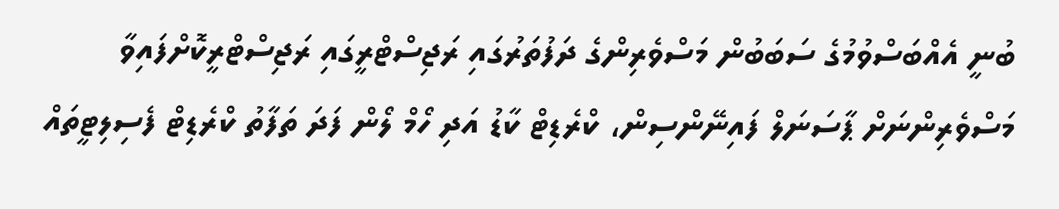ބުނީ އެއްބަސްވުމުގެ ސަބަބުން މަސްވެރިންގެ ދަފުތަރުގައި ރަޖިސްޓްރީގައި ރަޖިސްޓްރީކޮށްފައިވާ މަސްވެރިންނަށް ޕާސަނަލް ފައިނޭންސިން، ކްރެޑިޓް ކާޑު އަދި ހޯމް ލޯން ފަދަ ތަފާތު ކްރެޑިޓް ފެސިލިޓީތައް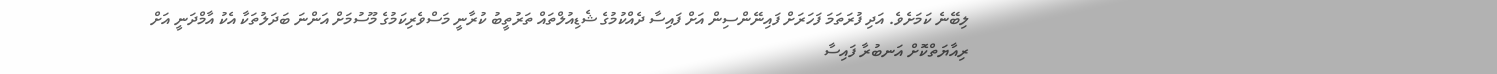ލިބޭނެ ކަމަށެވެ. އަދި ފުރަތަމަ ފަހަރަށް ފައިނޭންސިން އަށް ފައިސާ ދެއްކުމުގެ ޝެޑިއުލްތައް ތަރުތީބު ކުރާނީ މަސްވެރިކަމުގެ މޫސުމަށް އަންނަ ބަދަލުތަކާ އެކު އާމްދަނީ އަށް ރިއާޔަތްކޮށް އަނބުރާ ފައިސާ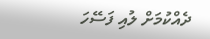ދެއްކުމަށް ލުއި ފަސޭހަ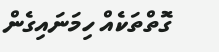ގޮތްތަކެއް ހިމަނައިގެން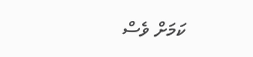ކަމަށް ވެސް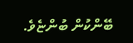ބޭންކުން ބުންޏެވެ.